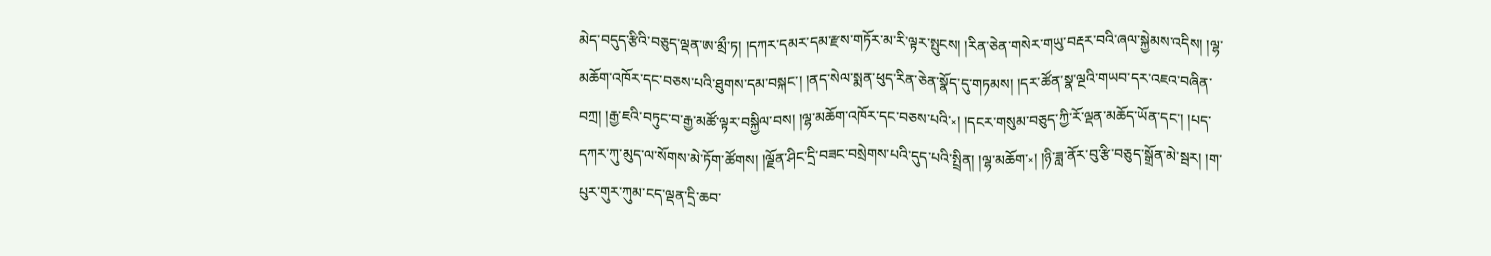མེད་བདུད་རྩིའི་བཅུད་ལྡན་ཨ་མྲྀ་ཏ། །དཀར་དམར་དམ་རྫས་གཏོར་མ་རི་ལྟར་སྤུངས། །རིན་ཅེན་གསེར་གཡུ་བརྡར་བའི་ཞལ་སྐྱེམས་འདིས། །ལྷ་མཆོག་འཁོར་དང་བཅས་པའི་ཐུགས་དམ་བསྐང་། །ནད་སེལ་སྨན་ཕུད་རིན་ཅེན་སྣོད་དུ་གཏམས། །དར་ཚོན་སྣ་ལྔའི་གཡབ་དར་འཇའ་བཞིན་བཀྲ། །རྒྱ་ཇའི་བཏུང་བ་རྒྱ་མཚོ་ལྟར་བསྐྱིལ་བས། །ལྷ་མཆོག་འཁོར་དང་བཅས་པའི་༝། །དངར་གསུམ་བཅུད་ཀྱི་རོ་ལྡན་མཆོད་ཡོན་དང་། །པད་དཀར་ཀུ་མུད་ལ་སོགས་མེ་ཏོག་ཚོགས། །ལྗོན་ཤིང་དྲི་བཟང་བསྲེགས་པའི་དུད་པའི་སྤྲིན། །ལྷ་མཆོག་༝། །ཉི་ཟླ་ནོར་བུ་རྩི་བཅུད་སྒྲོན་མེ་སྦར། །ག་པུར་གུར་ཀུམ་ངད་ལྡན་དྲི་ཆབ་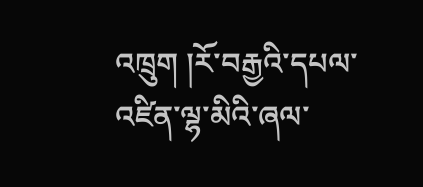འཁྲུག །རོ་བརྒྱའི་དཔལ་འཛིན་ལྷ་མིའི་ཞལ་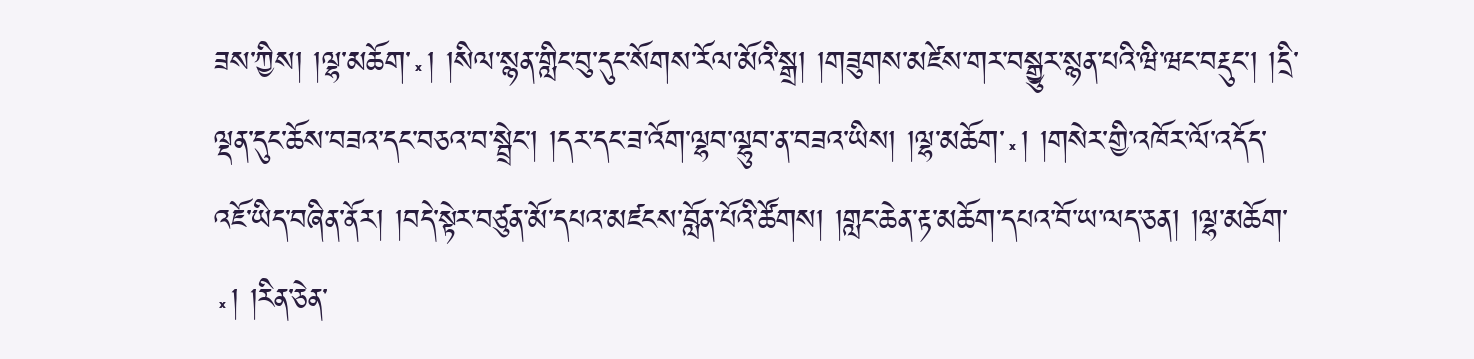ཟས་ཀྱིས། །ལྷ་མཆོག་༝། །སིལ་སྙན་གླིང་བུ་དུང་སོགས་རོལ་མོའི་སྒྲ། །གཟུགས་མཛེས་གར་བསྒྱུར་སྙན་པའི་ཝི་ཝང་བརྡུང་། །དྲི་ལྡན་དུང་ཆོས་བཟའ་དང་བཅའ་བ་སྦྲེང་། །དར་དང་ཟ་འོག་ལྷབ་ལྷུབ་ན་བཟའ་ཡིས། །ལྷ་མཆོག་༝། །གསེར་གྱི་འཁོར་ལོ་འདོད་འཇོ་ཡིད་བཞིན་ནོར། །བདེ་སྟེར་བཙུན་མོ་དཔའ་མཛངས་བློན་པོའི་ཚོགས། །གླང་ཆེན་རྟ་མཆོག་དཔའ་བོ་ཡ་ལད་ཅན། །ལྷ་མཆོག་༝། །རིན་ཅེན་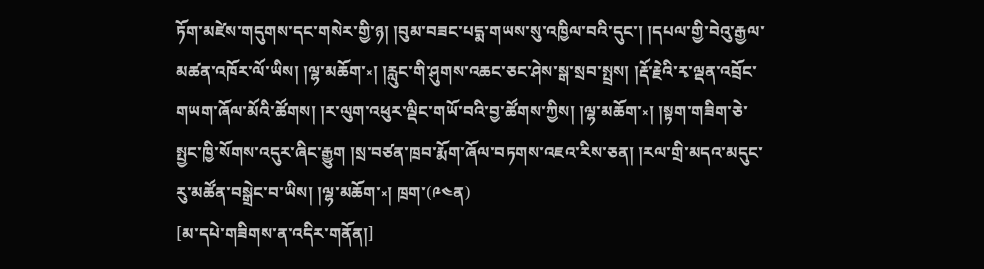ཏོག་མཛེས་གདུགས་དང་གསེར་གྱི་ཉ། །བུམ་བཟང་པདྨ་གཡས་སུ་འཁྱིལ་བའི་དུང་། །དཔལ་གྱི་བེའུ་རྒྱལ་མཚན་འཁོར་ལོ་ཡིས། །ལྷ་མཆོག་༝། །རླུང་གི་ཤུགས་འཆང་ཅང་ཤེས་སྒ་སྲབ་སྤྲས། །རྡོ་རྗེའི་རྭ་ལྡན་འབྲོང་གཡག་ཞོལ་མོའི་ཚོགས། །ར་ལུག་འཕུར་ལྡིང་གཡོ་བའི་བྱ་ཚོགས་ཀྱིས། །ལྷ་མཆོག་༝། །སྟག་གཟིག་ཅེ་སྤྱང་ཁྱི་སོགས་འདུར་ཞིང་རྒྱུག །སྲ་བཙན་ཁྲབ་རྨོག་ཞོལ་བཏགས་འཇའ་རིས་ཅན། །རལ་གྲི་མདའ་མདུང་རུ་མཚོན་བསྒྲེང་བ་ཡིས། །ལྷ་མཆོག་༝། ཁྲག་(༩༤ན)
[མ་དཔེ་གཟིགས་ན་འདིར་གནོན།]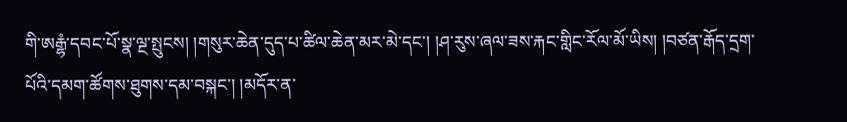གི་ཨརྒྷཾ་དབང་པོ་སྣ་ལྔ་སྤུངས། །གསུར་ཆེན་དུད་པ་ཚིལ་ཆེན་མར་མེ་དང་། །ཤ་རུས་ཞལ་ཟས་རྐང་གླིང་རོལ་མོ་ཡིས། །བཙན་རྒོད་དྲག་པོའི་དམག་ཚོགས་ཐུགས་དམ་བསྐང་། །མདོར་ན་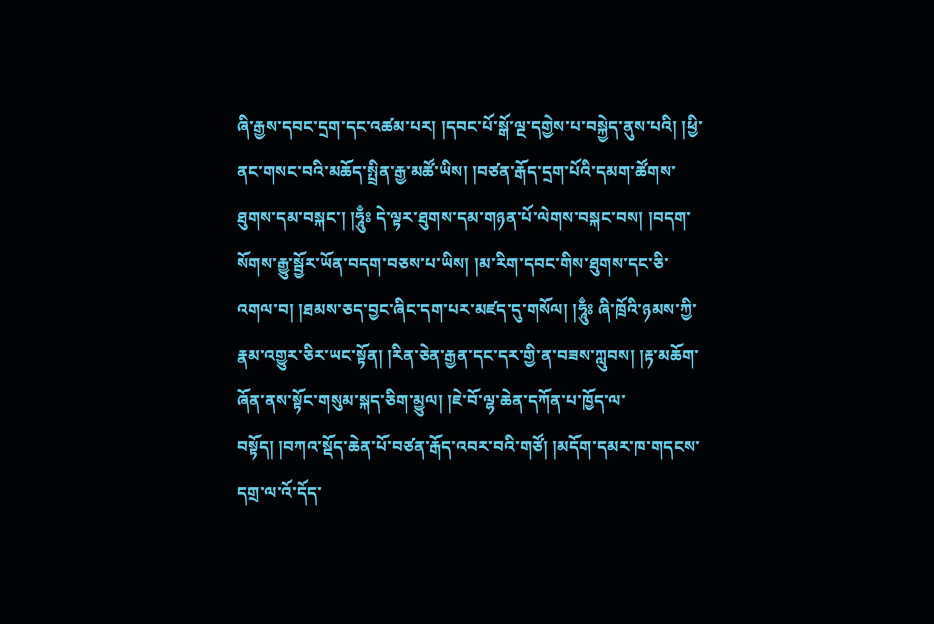ཞི་རྒྱས་དབང་དྲག་དང་འཚམ་པར། །དབང་པོ་སྒོ་ལྔ་དགྱེས་པ་བསྐྱེད་ནུས་པའི། །ཕྱི་ནང་གསང་བའི་མཆོད་སྤྲིན་རྒྱ་མཚོ་ཡིས། །བཙན་རྒོད་དྲག་པོའི་དམག་ཚོགས་ཐུགས་དམ་བསྐང་། །ཧཱུྃཿ དེ་ལྟར་ཐུགས་དམ་གཉན་པོ་ལེགས་བསྐང་བས། །བདག་སོགས་རྒྱུ་སྦྱོར་ཡོན་བདག་བཅས་པ་ཡིས། །མ་རིག་དབང་གིས་ཐུགས་དང་ཅི་འགལ་བ། །ཐམས་ཅད་བྱང་ཞིང་དག་པར་མཛད་དུ་གསོལ། །ཧཱུྃཿ ཞི་ཁྲོའི་ཉམས་ཀྱི་རྣམ་འགྱུར་ཅིར་ཡང་སྟོན། །རིན་ཅེན་རྒྱན་དང་དར་གྱི་ན་བཟས་ཀླུབས། །རྟ་མཆོག་ཞོན་ནས་སྟོང་གསུམ་སྐད་ཅིག་མྱུལ། །ཇེ་བོ་ལྷ་ཆེན་དཀོན་པ་ཁྱོད་ལ་བསྟོད། །བཀའ་སྡོད་ཆེན་པོ་བཙན་རྒོད་འབར་བའི་གཙོ། །མདོག་དམར་ཁ་གདངས་དགྲ་ལ་འོ་དོད་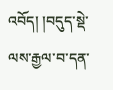འབོད། །བདུད་སྡེ་ལས་རྒྱལ་བ་དན་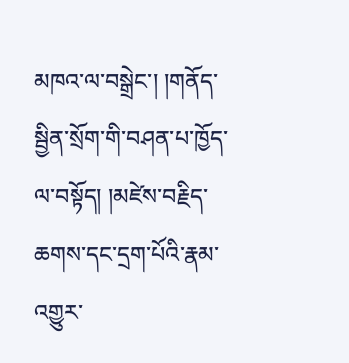མཁའ་ལ་བསྒྲེང་། །གནོད་སྦྱིན་སྲོག་གི་བཤན་པ་ཁྱོད་ལ་བསྟོད། །མཛེས་བརྗིད་ཆགས་དང་དྲག་པོའི་རྣམ་འགྱུར་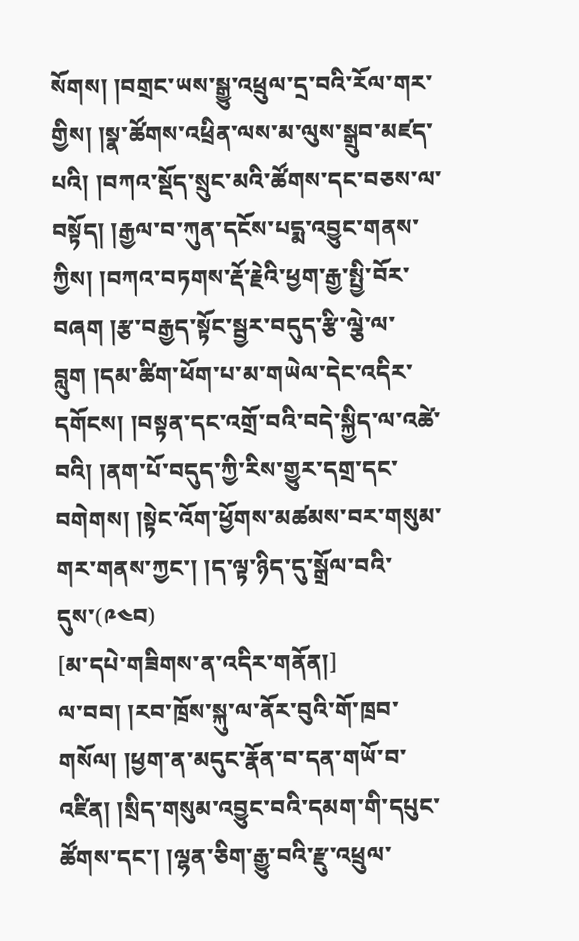སོགས། །བགྲང་ཡས་སྒྱུ་འཕྲུལ་དྲ་བའི་རོལ་གར་གྱིས། །སྣ་ཚོགས་འཕྲིན་ལས་མ་ལུས་སྒྲུབ་མཛད་པའི། །བཀའ་སྡོད་སྲུང་མའི་ཚོགས་དང་བཅས་ལ་བསྟོད། །རྒྱལ་བ་ཀུན་དངོས་པདྨ་འབྱུང་གནས་ཀྱིས། །བཀའ་བཏགས་རྡོ་རྗེའི་ཕྱག་རྒྱ་སྤྱི་བོར་བཞག །རྩ་བརྒྱད་སྟོང་སྦྱར་བདུད་རྩི་ལྕེ་ལ་བླུག །དམ་ཚིག་ཕོག་པ་མ་གཡེལ་དེང་འདིར་དགོངས། །བསྟན་དང་འགྲོ་བའི་བདེ་སྐྱིད་ལ་འཚེ་བའི། །ནག་པོ་བདུད་ཀྱི་རིས་གྱུར་དགྲ་དང་བགེགས། །སྟེང་འོག་ཕྱོགས་མཚམས་བར་གསུམ་གར་གནས་ཀྱང་། །ད་ལྟ་ཉིད་དུ་སྒྲོལ་བའི་དུས་(༩༤བ)
[མ་དཔེ་གཟིགས་ན་འདིར་གནོན།]
ལ་བབ། །རབ་ཁྲོས་སྐུ་ལ་ནོར་བུའི་གོ་ཁྲབ་གསོལ། །ཕྱག་ན་མདུང་རྣོན་བ་དན་གཡོ་བ་འཛིན། །སྲིད་གསུམ་འབྱུང་བའི་དམག་གི་དཔུང་ཚོགས་དང་། །ལྷན་ཅིག་རྒྱུ་བའི་རྫུ་འཕྲུལ་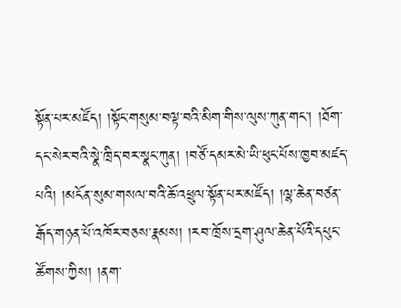སྟོན་པར་མཛོད། །སྟོང་གསུམ་བལྟ་བའི་མིག་གིས་ལུས་ཀུན་གང་། །ཐོག་དང་སེར་བའི་སྣེ་ཁྲིད་བར་སྣང་ཀུན། །བཙོ་དམར་མེ་ཡི་ཕུང་པོས་ཁྱབ་མཛད་པའི། །མངོན་སུམ་གསལ་བའི་ཆོ་འཕྲུལ་སྟོན་པར་མཛོད། །ལྷ་ཆེན་བཙན་རྒོད་གཉན་པོ་འཁོར་བཅས་རྣམས། །རབ་ཁྲོས་དྲག་ཤུལ་ཆེན་པོའི་དཔུང་ཚོགས་ཀྱིས། །ནག་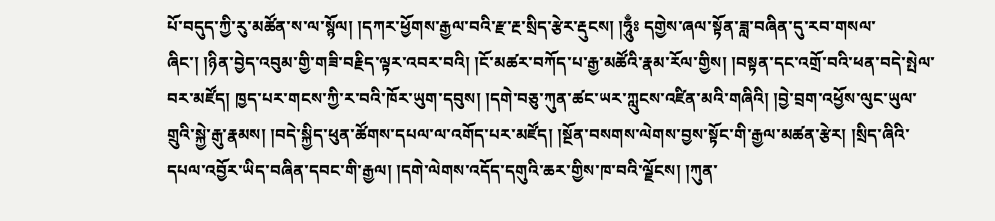པོ་བདུད་ཀྱི་རུ་མཚོན་ས་ལ་སྙོལ། །དཀར་ཕྱོགས་རྒྱལ་བའི་རྫ་རྔ་སྲིད་རྩེར་རྡུངས། །ཧཱུྃཿ དགྱེས་ཞལ་སྟོན་ཟླ་བཞིན་དུ་རབ་གསལ་ཞིང་། །ཉིན་བྱེད་འབུམ་གྱི་གཟི་བརྗིད་ལྟར་འབར་བའི། །ངོ་མཚར་བཀོད་པ་རྒྱ་མཚོའི་རྣམ་རོལ་གྱིས། །བསྟན་དང་འགྲོ་བའི་ཕན་བདེ་སྤེལ་བར་མཛོད། ཁྱད་པར་གངས་ཀྱི་ར་བའི་ཁོར་ཡུག་དབུས། །དགེ་བཅུ་ཀུན་ཚང་ཡར་ཀླུངས་འཛིན་མའི་གཞིའི། །བྱེ་བྲག་འཕྱོས་ལུང་ཡུལ་གྲུའི་སྐྱེ་རྒུ་རྣམས། །བདེ་སྐྱིད་ཕུན་ཚོགས་དཔལ་ལ་འགོད་པར་མཛོད། །སྔོན་བསགས་ལེགས་བྱས་སྟོང་གི་རྒྱལ་མཚན་རྩེར། །སྲིད་ཞིའི་དཔལ་འབྱོར་ཡིད་བཞིན་དབང་གི་རྒྱལ། །དགེ་ལེགས་འདོད་དགུའི་ཆར་གྱིས་ཁ་བའི་ལྗོངས། །ཀུན་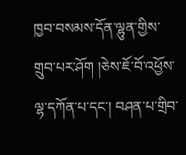ཁྱབ་བསམས་དོན་ལྷུན་གྱིས་གྲུབ་པར་ཤོག །ཅེས་ཇོ་བོ་འཕྱོས་ལྷ་དཀོན་པ་དང་། བཤན་པ་གྲིབ་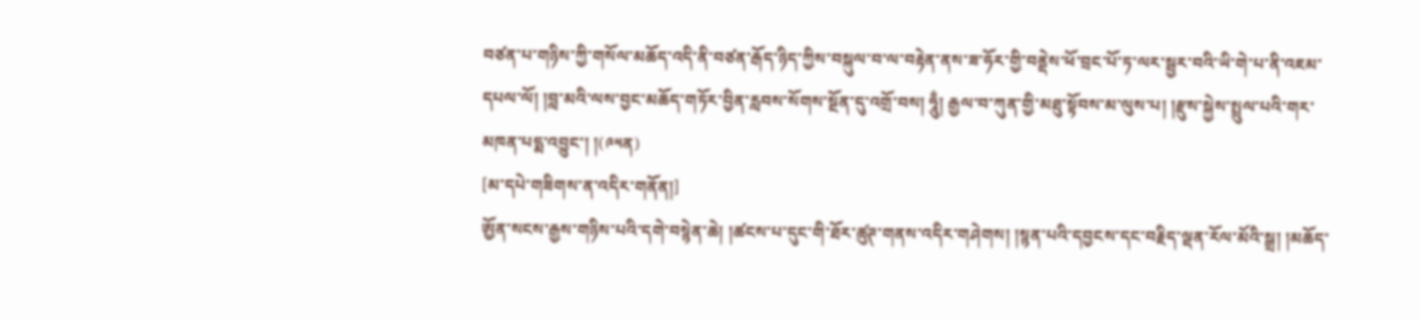བཙན་པ་གཉིས་ཀྱི་གསོལ་མཆོད་འདི་ནི་བཙན་རྒོད་ཉིད་ཀྱིས་བསྐུལ་བ་ལ་བརྟེན་ནས་ཟ་ཧོར་གྱི་བནྡེས་ཕོ་བྲང་པོ་ཏ་ལར་སྦྱར་བའི་ཡི་གེ་པ་ནི་འཇམ་དཔལ་ལོ། །བླ་མའི་ལས་བྱང་མཆོད་གཏོར་བྱིན་རླབས་སོགས་སྔོན་དུ་འགྲོ་བས། ཧཱུྃ། རྒྱལ་བ་ཀུན་གྱི་མཐུ་སྟོབས་མ་ལུས་པ། །རྫུས་སྐྱེས་སྤྲུལ་པའི་གར་མཁན་པདྨ་འབྱུང་། །(༩༥ན)
[མ་དཔེ་གཟིགས་ན་འདིར་གནོན།]
ཨྱོན་སངས་རྒྱས་གཉིས་པའི་དགེ་བསྙེན་ཆེ། །ཚངས་པ་དུང་གི་ཐོར་ཚུཊ་གནས་འདིར་གཤེགས། །སྙན་པའི་དབྱངས་དང་བརྗིད་ལྡན་རོལ་མོའི་སྒྲ། །མཆོད་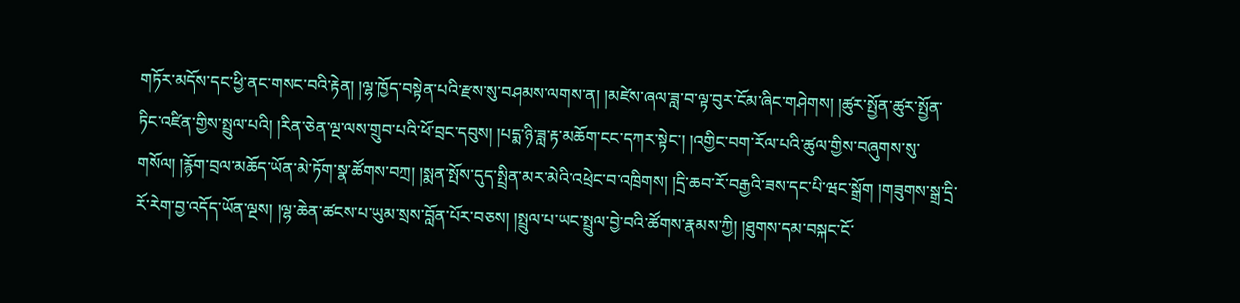གཏོར་མདོས་དང་ཕྱི་ནང་གསང་བའི་རྟེན། །ལྷ་ཁྱོད་བསྟེན་པའི་རྫས་སུ་བཤམས་ལགས་ན། །མཛེས་ཞལ་ཟླ་བ་ལྟ་བུར་ངོམ་ཞིང་གཤེགས། །ཚུར་སྤྱོན་ཚུར་སྤྱོན་ཏིང་འཛིན་གྱིས་སྤྲུལ་པའི། །རིན་ཅེན་ལྔ་ལས་གྲུབ་པའི་ཕོ་བྲང་དབུས། །པདྨ་ཉི་ཟླ་རྟ་མཆོག་ངང་དཀར་སྟེང་། །འགྱིང་བག་རོལ་པའི་ཚུལ་གྱིས་བཞུགས་སུ་གསོལ། །རྙོག་བྲལ་མཆོད་ཡོན་མེ་ཏོག་སྣ་ཚོགས་བཀྲ། །སྨན་སྤོས་དུད་སྤྲིན་མར་མེའི་འཕྲེང་བ་འཁྲིགས། །དྲི་ཆབ་རོ་བརྒྱའི་ཟས་དང་པི་ཝང་སྒྲོག །གཟུགས་སྒྲ་དྲི་རོ་རེག་བྱ་འདོད་ཡོན་ལྔས། །ལྷ་ཆེན་ཚངས་པ་ཡུམ་སྲས་བློན་པོར་བཅས། །སྤྲུལ་པ་ཡང་སྤྲུལ་བྱེ་བའི་ཚོགས་རྣམས་ཀྱི། །ཐུགས་དམ་བསྐང་ངོ་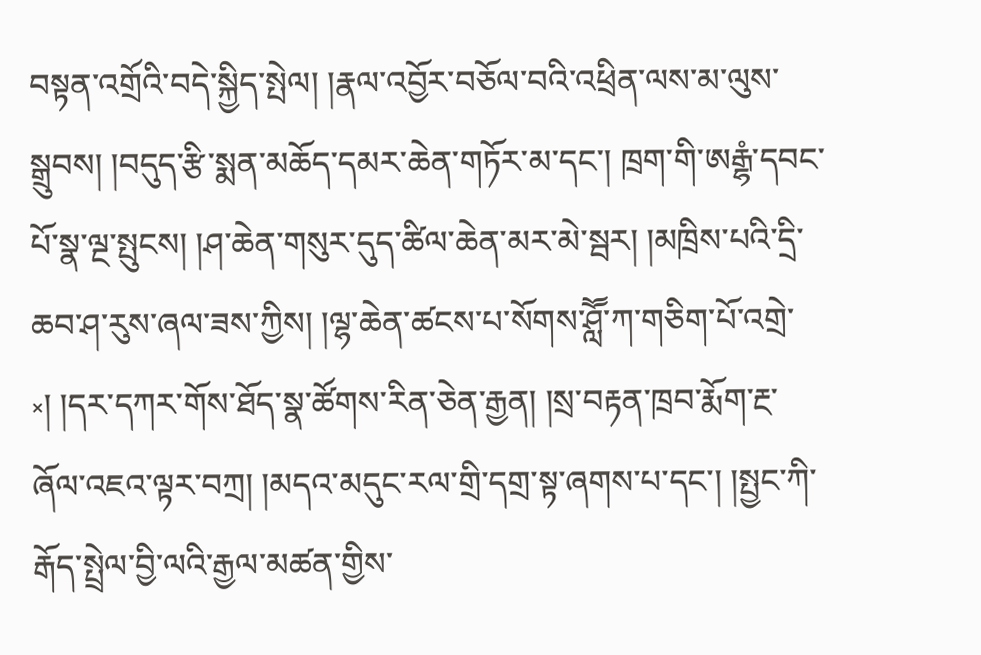བསྟན་འགྲོའི་བདེ་སྐྱིད་སྤེལ། །རྣལ་འབྱོར་བཅོལ་བའི་འཕྲིན་ལས་མ་ལུས་སྒྲུབས། །བདུད་རྩི་སྨན་མཆོད་དམར་ཆེན་གཏོར་མ་དང་། ཁྲག་གི་ཨརྒྷཾ་དབང་པོ་སྣ་ལྔ་སྤུངས། །ཤ་ཆེན་གསུར་དུད་ཚིལ་ཆེན་མར་མེ་སྦར། །མཁྲིས་པའི་དྲི་ཆབ་ཤ་རུས་ཞལ་ཟས་ཀྱིས། །ལྷ་ཆེན་ཚངས་པ་སོགས་ཤླཽ་ཀ་གཅིག་པོ་འགྲེ་༝། །དར་དཀར་གོས་ཐོད་སྣ་ཚོགས་རིན་ཅེན་རྒྱན། །སྲ་བརྟན་ཁྲབ་རྨོག་རྔ་ཞོལ་འཇའ་ལྟར་བཀྲ། །མདའ་མདུང་རལ་གྲི་དགྲ་སྟ་ཞགས་པ་དང་། །སྤྱང་ཀི་རྒོད་སྤྲེལ་བྱི་ལའི་རྒྱལ་མཚན་གྱིས་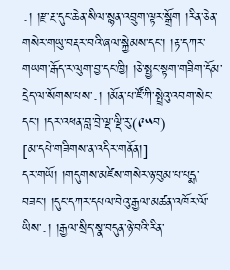༝། །རྫ་རྔ་དུང་ཆེན་སིལ་སྙན་འབྲུག་ལྟར་སྒྲོག །རིན་ཅེན་གསེར་གཡུ་བརྡར་བའི་ཞལ་སྐྱེམས་དང་། །རྟ་དཀར་གཡག་རྒོད་ར་ལུག་བྱ་དང་ཁྱི། །ཅེ་སྤྱང་སྟག་གཟིག་དོམ་དྲེད་ལ་སོགས་པས་༝། །མོན་པ་ཛོ་ཀི་སྤྲེའུ་འབག་སེང་དང་། །དར་འཕན་བླ་བྲེ་ལྡ་ལྡི་རུ་(༩༥བ)
[མ་དཔེ་གཟིགས་ན་འདིར་གནོན།]
དར་གཡོ། །གདུགས་མཛེས་གསེར་ཉ་བུམ་པ་པདྨ་བཟང་། །དུང་དཀར་དཔལ་བེའུ་རྒྱལ་མཚན་འཁོར་ལོ་ཡིས་༝། །རྒྱལ་སྲིད་སྣ་བདུན་ཉེ་བའི་རིན་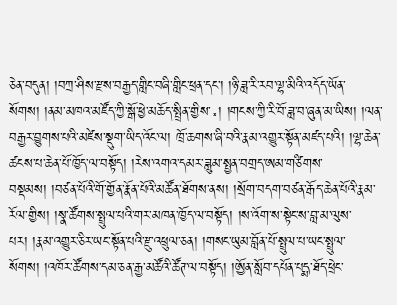ཅེན་བདུན། །བཀྲ་ཤིས་རྫས་བརྒྱད་གླིང་བཞི་གླིང་ཕྲན་དང་། །ཉི་ཟླ་རི་རབ་ལྷ་མིའི་འདོད་ཡོན་སོགས། །ནམ་མཁའ་མཛོད་ཀྱི་སྒོ་ཕྱེ་མཆོད་སྤྲིན་གྱིས་༝། །གངས་ཀྱི་རི་བོ་ཟླ་བ་ཞུན་མ་ཡིས། །ལན་བརྒྱར་བྱུགས་པའི་མཛེས་སྡུག་ཡིད་འོང་ལ། ཁྲོ་ཆགས་ཞི་བའི་རྣམ་འགྱུར་སྟོན་མཛད་པའི། །ལྷ་ཆེན་ཚངས་པ་ཆེན་པོ་ཁྱོད་ལ་བསྟོད། །རེས་འགའ་དམར་ཟླུམ་སྤྱན་བགྲད་ཨམ་གཙིགས་བསྡམས། །བཙན་པོའི་གོ་གྱོན་རྣོན་པོའི་མཚོན་ཐོགས་ནས། །སྲོག་བདག་བཙན་རྒོད་ཆེན་པོའི་རྣམ་རོལ་གྱིས། །སྣ་ཚོགས་སྤྲུལ་པའི་གར་མཁན་ཁྱོད་ལ་བསྟོད། །ས་འོག་ས་སྟེང་ས་བླ་མ་ལུས་པར། །རྣམ་འགྱུར་ཅིར་ཡང་སྟོན་པའི་རྫུ་འཕྲུལ་ཅན། །གསང་ཡུམ་བློན་པོ་སྤྲུལ་པ་ཡང་སྤྲུལ་སོགས། །འཁོར་ཚོགས་དམ་ཅན་རྒྱ་མཚོའི་ཚོཊ་ལ་བསྟོད། །ཨྱོན་སློབ་དཔོན་པདྨ་ཐོད་ཕྲེང་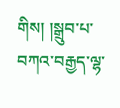གིས། །སྒྲུབ་པ་བཀའ་བརྒྱད་ལྷ་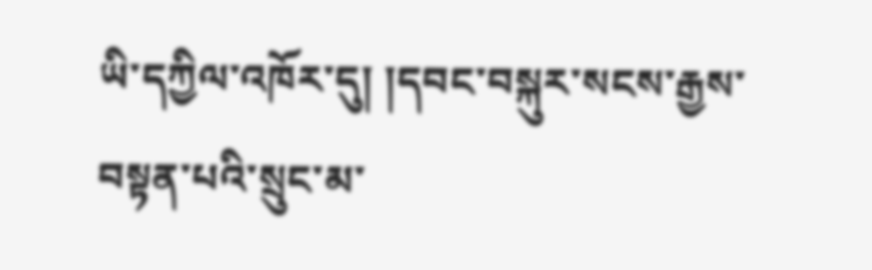ཡི་དཀྱིལ་འཁོར་དུ། །དབང་བསྐུར་སངས་རྒྱས་བསྟན་པའི་སྲུང་མ་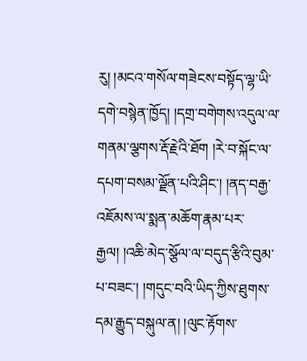རུ། །མངའ་གསོལ་གཟེངས་བསྟོད་ལྷ་ཡི་དགེ་བསྙེན་ཁྱོད། །དགྲ་བགེགས་འདུལ་ལ་གནམ་ལྕགས་རྡོ་རྗེའི་ཐོག །རེ་བ་སྐོང་ལ་དཔག་བསམ་ལྗོན་པའི་ཤིང་། །ནད་བརྒྱ་འཇོམས་ལ་སྨན་མཆོག་རྣམ་པར་རྒྱལ། །འཆི་མེད་སྩོལ་ལ་བདུད་རྩིའི་བུམ་པ་བཟང་། །གདུང་བའི་ཡིད་ཀྱིས་ཐུགས་དམ་རྒྱུད་བསྐུལ་ན། །ལུང་རྟོགས་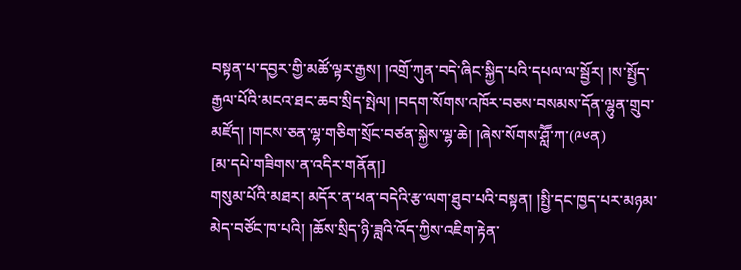བསྟན་པ་དབྱར་གྱི་མཚོ་ལྟར་རྒྱས། །འགྲོ་ཀུན་བདེ་ཞིང་སྐྱིད་པའི་དཔལ་ལ་སྦྱོར། །ས་སྤྱོད་རྒྱལ་པོའི་མངའ་ཐང་ཆབ་སྲིད་སྤེལ། །བདག་སོགས་འཁོར་བཅས་བསམས་དོན་ལྷུན་གྲུབ་མཛོད། །གངས་ཅན་ལྷ་གཅིག་སྲོང་བཙན་སྐྱེས་ལྷ་ཆེ། །ཞེས་སོགས་ཤླཽ་ཀ་(༩༦ན)
[མ་དཔེ་གཟིགས་ན་འདིར་གནོན།]
གསུམ་པོའི་མཐར། མདོར་ན་ཕན་བདེའི་རྩ་ལག་ཐུབ་པའི་བསྟན། །སྤྱི་དང་ཁྱད་པར་མཉམ་མེད་བཙོང་ཁ་པའི། །ཆོས་སྲིད་ཉི་ཟླའི་འོད་ཀྱིས་འཇིག་རྟེན་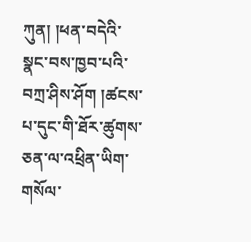ཀུན། །ཕན་བདེའི་སྣང་བས་ཁྱབ་པའི་བཀྲ་ཤིས་ཤོག །ཚངས་པ་དུང་གི་ཐོར་ཚུགས་ཅན་ལ་འཕྲིན་ཡིག་གསོལ་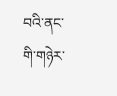བའི་ནང་གི་གཉེར་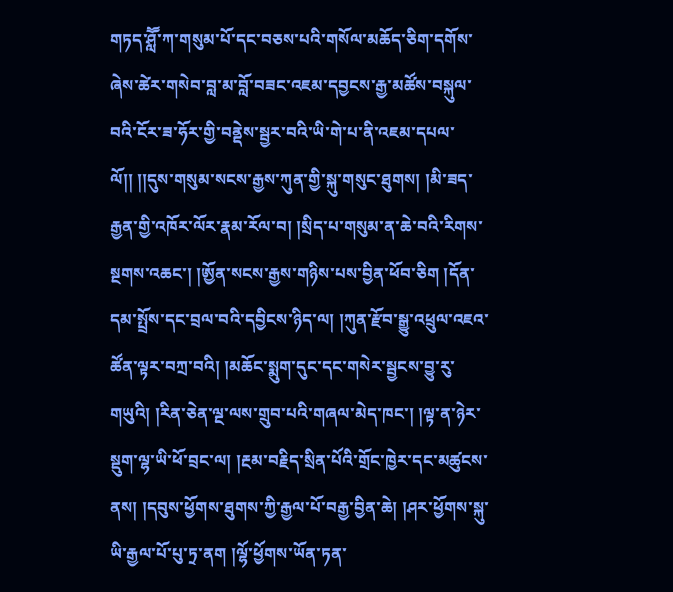གཏད་ཤླཽ་ཀ་གསུམ་པོ་དང་བཅས་པའི་གསོལ་མཆོད་ཅིག་དགོས་ཞེས་ཚེར་གསེབ་བླ་མ་བློ་བཟང་འཇམ་དབྱངས་རྒྱ་མཚོས་བསྐུལ་བའི་ངོར་ཟ་ཧོར་གྱི་བནྡེས་སྦྱར་བའི་ཡི་གེ་པ་ནི་འཇམ་དཔལ་ལོ།། །།དུས་གསུམ་སངས་རྒྱས་ཀུན་གྱི་སྐུ་གསུང་ཐུགས། །མི་ཟད་རྒྱན་གྱི་འཁོར་ལོར་རྣམ་རོལ་བ། །སྲིད་པ་གསུམ་ན་ཆེ་བའི་རིགས་སྔགས་འཆང་། །ཨྱོན་སངས་རྒྱས་གཉིས་པས་བྱིན་ཕོབ་ཅིག །དོན་དམ་སྤྲོས་དང་བྲལ་བའི་དབྱིངས་ཉིད་ལ། །ཀུན་རྫོབ་སྒྱུ་འཕྲུལ་འཇའ་ཚོན་ལྟར་བཀྲ་བའི། །མཆོང་སྨུག་དུང་དང་གསེར་སྦྱངས་བྱུ་རུ་གཡུའི། །རིན་ཅེན་ལྔ་ལས་གྲུབ་པའི་གཞལ་མེད་ཁང་། །ལྟ་ན་ཉེར་སྡུག་ལྷ་ཡི་ཕོ་བྲང་ལ། །རྔམ་བརྗིད་སྲིན་པོའི་གྲོང་ཁྱེར་དང་མཚུངས་ནས། །དབུས་ཕྱོགས་ཐུགས་ཀྱི་རྒྱལ་པོ་བརྒྱ་བྱིན་ཆེ། །ཤར་ཕྱོགས་སྐུ་ཡི་རྒྱལ་པོ་པུ་ཏྲ་ནག །ལྷོ་ཕྱོགས་ཡོན་ཏན་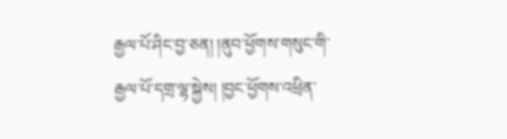རྒྱལ་པོ་ཤིང་བྱ་ཅན། །ནུབ་ཕྱོགས་གསུང་གི་རྒྱལ་པོ་དགྲ་ལྷ་སྐྱེས། །བྱང་ཕྱོགས་འཕྲིན་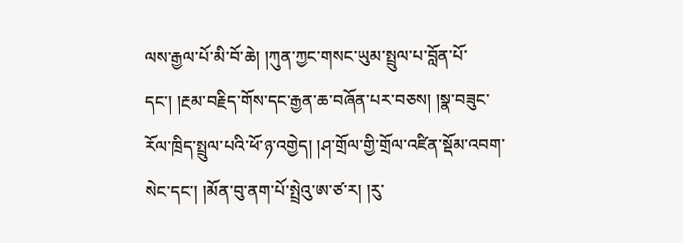ལས་རྒྱལ་པོ་མི་བོ་ཆེ། །ཀུན་ཀྱང་གསང་ཡུམ་སྤྲུལ་པ་བློན་པོ་དང་། །རྔམ་བརྗིད་གོས་དང་རྒྱན་ཆ་བཞོན་པར་བཅས། །སྣ་བཟུང་རོལ་ཁྲིད་སྤྲུལ་པའི་ཕོ་ཉ་འགྱེད། །ཤ་གྲོལ་གྱི་གྲོལ་འཛིན་སྡོམ་འབག་སེང་དང་། །མོན་བུ་ནག་པོ་སྤྲེའུ་ཨ་ཙ་ར། །རུ་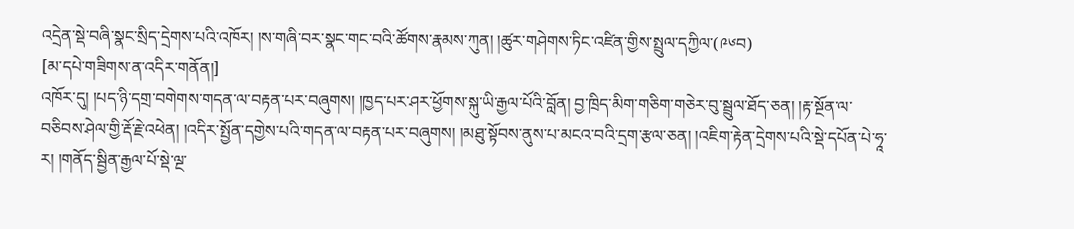འདྲེན་སྡེ་བཞི་སྣང་སྲིད་དྲེགས་པའི་འཁོར། །ས་གཞི་བར་སྣང་གང་བའི་ཚོགས་རྣམས་ཀུན། །ཚུར་གཤེགས་ཏིང་འཛིན་གྱིས་སྤྲུལ་དཀྱིལ་(༩༦བ)
[མ་དཔེ་གཟིགས་ན་འདིར་གནོན།]
འཁོར་དུ། །པད་ཉི་དགྲ་བགེགས་གདན་ལ་བརྟན་པར་བཞུགས། །ཁྱད་པར་ཤར་ཕྱོགས་སྐུ་ཡི་རྒྱལ་པོའི་བློན། བྱ་ཁྲིད་མིག་གཅིག་གཅེར་བུ་སྦྲུལ་ཐོད་ཅན། །རྟ་སྔོན་ལ་བཅིབས་ཤེལ་གྱི་རྡོ་རྗེ་འཕེན། །འདིར་སྤྱོན་དགྱེས་པའི་གདན་ལ་བརྟན་པར་བཞུགས། །མཐུ་སྟོབས་ནུས་པ་མངའ་བའི་དྲག་རྩལ་ཅན། །འཇིག་རྟེན་དྲེགས་པའི་སྡེ་དཔོན་པེ་ཧཱ་ར། །གནོད་སྦྱིན་རྒྱལ་པོ་སྡེ་ལྔ་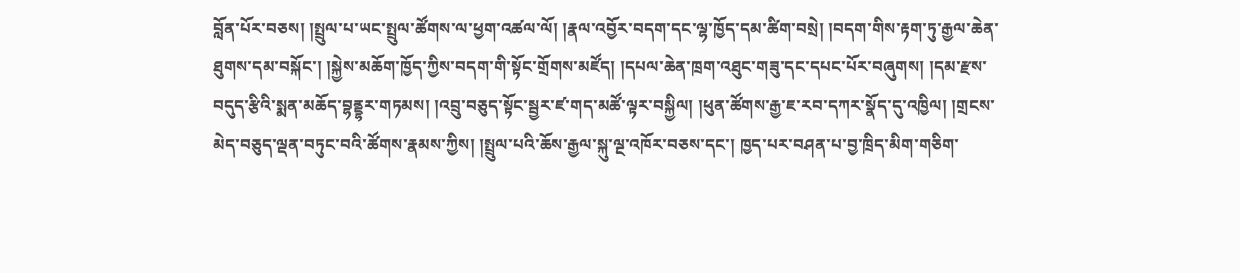བློན་པོར་བཅས། །སྤྲུལ་པ་ཡང་སྤྲུལ་ཚོགས་ལ་ཕྱག་འཚལ་ལོ། །རྣལ་འབྱོར་བདག་དང་ལྷ་ཁྱོད་དམ་ཚིག་བསྲེ། །བདག་གིས་རྟག་ཏུ་རྒྱལ་ཆེན་ཐུགས་དམ་བསྐོང་། །སྐྱེས་མཆོག་ཁྱོད་ཀྱིས་བདག་གི་སྟོང་གྲོགས་མཛོད། །དཔལ་ཆེན་ཁྲག་འཐུང་གཟུ་དང་དཔང་པོར་བཞུགས། །དམ་རྫས་བདུད་རྩིའི་སྨན་མཆོད་བྷནྡྷར་གཏམས། །འབྲུ་བཅུད་སྟོང་སྦྱར་ཛ་གད་མཚོ་ལྟར་བསྐྱིལ། །ཕུན་ཚོགས་རྒྱ་ཇ་རབ་དཀར་སྣོད་དུ་འཁྱིལ། །གྲངས་མེད་བཅུད་ལྡན་བཏུང་བའི་ཚོགས་རྣམས་ཀྱིས། །སྤྲུལ་པའི་ཆོས་རྒྱལ་སྐུ་ལྔ་འཁོར་བཅས་དང་། ཁྱད་པར་བཤན་པ་བྱ་ཁྲིད་མིག་གཅིག་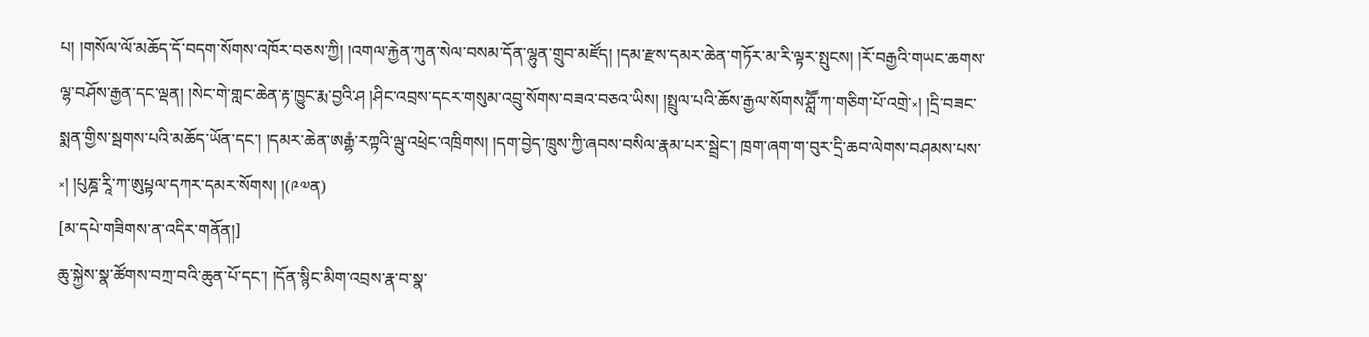པ། །གསོལ་ལོ་མཆོད་དོ་བདག་སོགས་འཁོར་བཅས་ཀྱི། །འགལ་རྐྱེན་ཀུན་སེལ་བསམ་དོན་ལྷུན་གྲུབ་མཛོད། །དམ་རྫས་དམར་ཆེན་གཏོར་མ་རི་ལྟར་སྤུངས། །རོ་བརྒྱའི་གཡང་ཆགས་ལྷ་བཤོས་རྒྱན་དང་ལྡན། །སེང་གེ་གླང་ཆེན་རྟ་ཁྱུང་རྨ་བྱའི་ཤ །ཤིང་འབྲས་དངར་གསུམ་འབྲུ་སོགས་བཟའ་བཅའ་ཡིས། །སྤྲུལ་པའི་ཆོས་རྒྱལ་སོགས་ཤླཽ་ཀ་གཅིག་པོ་འགྲེ་༝། །དྲི་བཟང་སྨན་གྱིས་སྦགས་པའི་མཆོད་ཡོན་དང་། །དམར་ཆེན་ཨརྒྷཾ་རཀྟའི་ལྦུ་འཕྲེང་འཁྲིགས། །དག་བྱེད་ཁྲུས་ཀྱི་ཞབས་བསིལ་རྣམ་པར་སྦྲེང་། ཁྲག་ཞག་ག་བུར་དྲི་ཆབ་ལེགས་བཤམས་པས་༝། །པུཎྜ་རཱི་ཀ་ཨུཔྟལ་དཀར་དམར་སོགས། །(༩༧ན)
[མ་དཔེ་གཟིགས་ན་འདིར་གནོན།]
ཆུ་སྐྱེས་སྣ་ཚོགས་བཀྲ་བའི་ཆུན་པོ་དང་། །དོན་སྙིང་མིག་འབྲས་རྣ་བ་སྣ་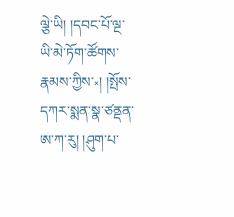ལྕེ་ཡི། །དབང་པོ་ལྔ་ཡི་མེ་ཏོག་ཚོགས་རྣམས་ཀྱིས་༝། །སྤོས་དཀར་སྨན་སྣ་ཙནྡན་ཨ་ཀ་རུ། །ཤུག་པ་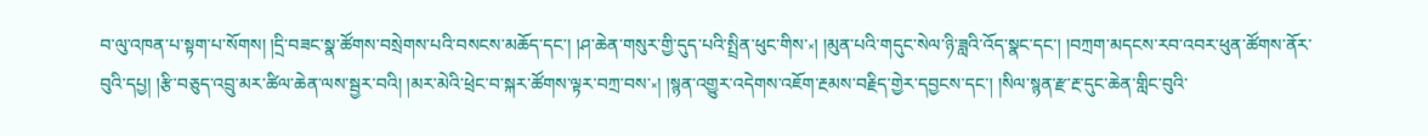བ་ལུ་འཁན་པ་སྟག་པ་སོགས། །དྲི་བཟང་སྣ་ཚོགས་བསྲེགས་པའི་བསངས་མཆོད་དང་། །ཤ་ཆེན་གསུར་གྱི་དུད་པའི་སྤྲིན་ཕུང་གིས་༝། །མུན་པའི་གདུང་སེལ་ཉི་ཟླའི་འོད་སྣང་དང་། །བཀྲག་མདངས་རབ་འབར་ཕུན་ཚོགས་ནོར་བུའི་དཔྱ། །རྩི་བཅུད་འབྲུ་མར་ཚིལ་ཆེན་ལས་སྦྱར་བའི། །མར་མེའི་ཕྲེང་བ་སྐར་ཚོགས་ལྟར་བཀྲ་བས་༝། །སྙན་འགྱུར་འདེགས་འཇོག་རྔམས་བརྗིད་གྱེར་དབྱངས་དང་། །སིལ་སྙན་རྫ་རྔ་དུང་ཆེན་གླིང་བུའི་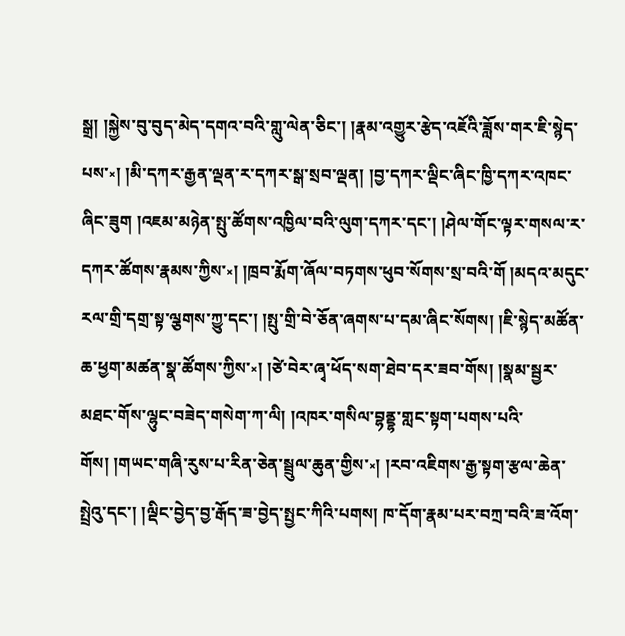སྒྲ། །སྐྱེས་བུ་བུད་མེད་དགའ་བའི་གླུ་ལེན་ཅིང་། །རྣམ་འགྱུར་རྩེད་འཇོའི་ཟློས་གར་ཇི་སྙེད་པས་༝། །མི་དཀར་རྒྱན་ལྡན་ར་དཀར་སྒ་སྲབ་ལྡན། །བྱ་དཀར་ལྡིང་ཞིང་ཁྱི་དཀར་འཁང་ཞིང་ཟུག །འཇམ་མཉེན་སྤུ་ཚོགས་འཁྱིལ་བའི་ལུག་དཀར་དང་། །ཤེལ་གོང་ལྟར་གསལ་ར་དཀར་ཚོགས་རྣམས་ཀྱིས་༝། །ཁྲབ་རྨོག་ཞོལ་བཏགས་ཕུབ་སོགས་སྲ་བའི་གོ །མདའ་མདུང་རལ་གྲི་དགྲ་སྟ་ལྕགས་ཀྱུ་དང་། །སྤུ་གྲི་བེ་ཅོན་ཞགས་པ་དམ་ཞིང་སོགས། །ཇི་སྙེད་མཚོན་ཆ་ཕྱག་མཚན་སྣ་ཚོགས་ཀྱིས་༝། །ཙེ་བེར་ཞྭ་ཕོད་སག་ཐེབ་དར་ཟབ་གོས། །སྣམ་སྦྱར་མཐང་གོས་ལྷུང་བཟེད་གསེག་ཀ་ལི། །འཁར་གསིལ་བྷནྡྷ་གླང་སྟག་པགས་པའི་གོས། །གཡང་གཞི་རུས་པ་རིན་ཅེན་སྦྲུལ་ཆུན་གྱིས་༝། །རབ་འཇིགས་རྒྱ་སྟག་རྩལ་ཆེན་སྤྲེའུ་དང་། །ལྡིང་བྱེད་བྱ་རྒོད་ཟ་བྱེད་སྤྱང་ཀིའི་པགས། ཁ་དོག་རྣམ་པར་བཀྲ་བའི་ཟ་འོག་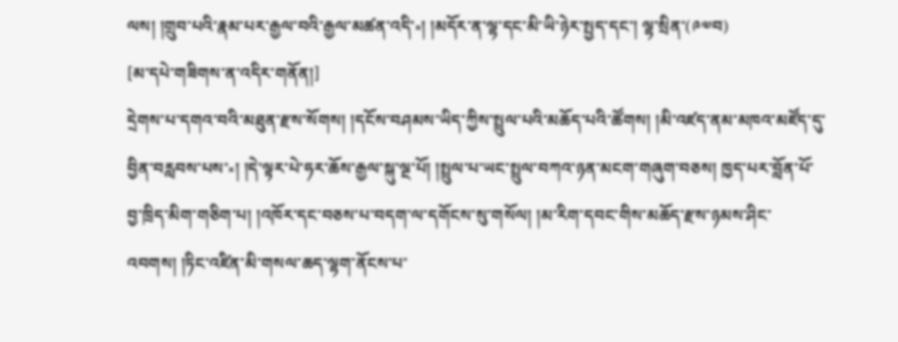ལས། །གྲུབ་པའི་རྣམ་པར་རྒྱལ་བའི་རྒྱལ་མཚན་འདི་༝། །མདོར་ན་ལྷ་དང་མི་ཡི་ཉེར་སྤྱད་དང་། ལྷ་སྲིན་(༩༧བ)
[མ་དཔེ་གཟིགས་ན་འདིར་གནོན།]
དྲེགས་པ་དགའ་བའི་མཐུན་རྫས་སོགས། །དངོས་བཤམས་ཡིད་ཀྱིས་སྤྲུལ་པའི་མཆོད་པའི་ཚོགས། །མི་འཛད་ནམ་མཁའ་མཛོད་དུ་བྱིན་བརླབས་པས་༝། །དེ་ལྟར་པེ་ཧར་ཆོས་རྒྱལ་སྐུ་ལྔ་པོ། །སྤྲུལ་པ་ཡང་སྤྲུལ་བཀའ་ཉན་མངག་གཞུག་བཅས། ཁྱད་པར་བློན་པོ་བྱ་ཁྲིད་མིག་གཅིག་པ། །འཁོར་དང་བཅས་པ་བདག་ལ་དགོངས་སུ་གསོལ། །མ་རིག་དབང་གིས་མཆོད་རྫས་ཉམས་ཤིང་འབགས། །ཏིང་འཛིན་མི་གསལ་ཆད་ལྷག་ནོངས་པ་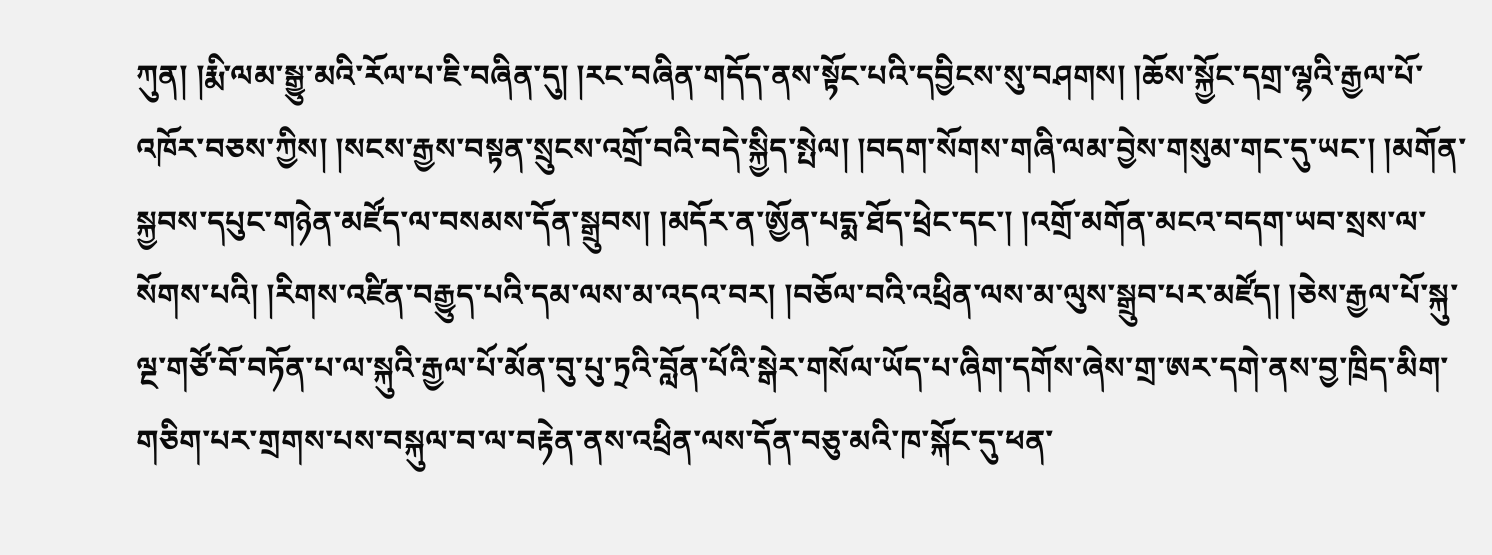ཀུན། །རྨི་ལམ་སྒྱུ་མའི་རོལ་པ་ཇི་བཞིན་དུ། །རང་བཞིན་གདོད་ནས་སྟོང་པའི་དབྱིངས་སུ་བཤགས། །ཆོས་སྐྱོང་དགྲ་ལྷའི་རྒྱལ་པོ་འཁོར་བཅས་ཀྱིས། །སངས་རྒྱས་བསྟན་སྲུངས་འགྲོ་བའི་བདེ་སྐྱིད་སྤེལ། །བདག་སོགས་གཞི་ལམ་བྱེས་གསུམ་གང་དུ་ཡང་། །མགོན་སྐྱབས་དཔུང་གཉེན་མཛོད་ལ་བསམས་དོན་སྒྲུབས། །མདོར་ན་ཨྱོན་པདྨ་ཐོད་ཕྲེང་དང་། །འགྲོ་མགོན་མངའ་བདག་ཡབ་སྲས་ལ་སོགས་པའི། །རིགས་འཛིན་བརྒྱུད་པའི་དམ་ལས་མ་འདའ་བར། །བཅོལ་བའི་འཕྲིན་ལས་མ་ལུས་སྒྲུབ་པར་མཛོད། །ཅེས་རྒྱལ་པོ་སྐུ་ལྔ་གཙོ་བོ་བཏོན་པ་ལ་སྐུའི་རྒྱལ་པོ་མོན་བུ་པུ་ཏྲའི་བློན་པོའི་སྒེར་གསོལ་ཡོད་པ་ཞིག་དགོས་ཞེས་གྲ་ཨར་དགེ་ནས་བྱ་ཁྲིད་མིག་གཅིག་པར་གྲགས་པས་བསྐུལ་བ་ལ་བརྟེན་ནས་འཕྲིན་ལས་དོན་བཅུ་མའི་ཁ་སྐོང་དུ་ཕན་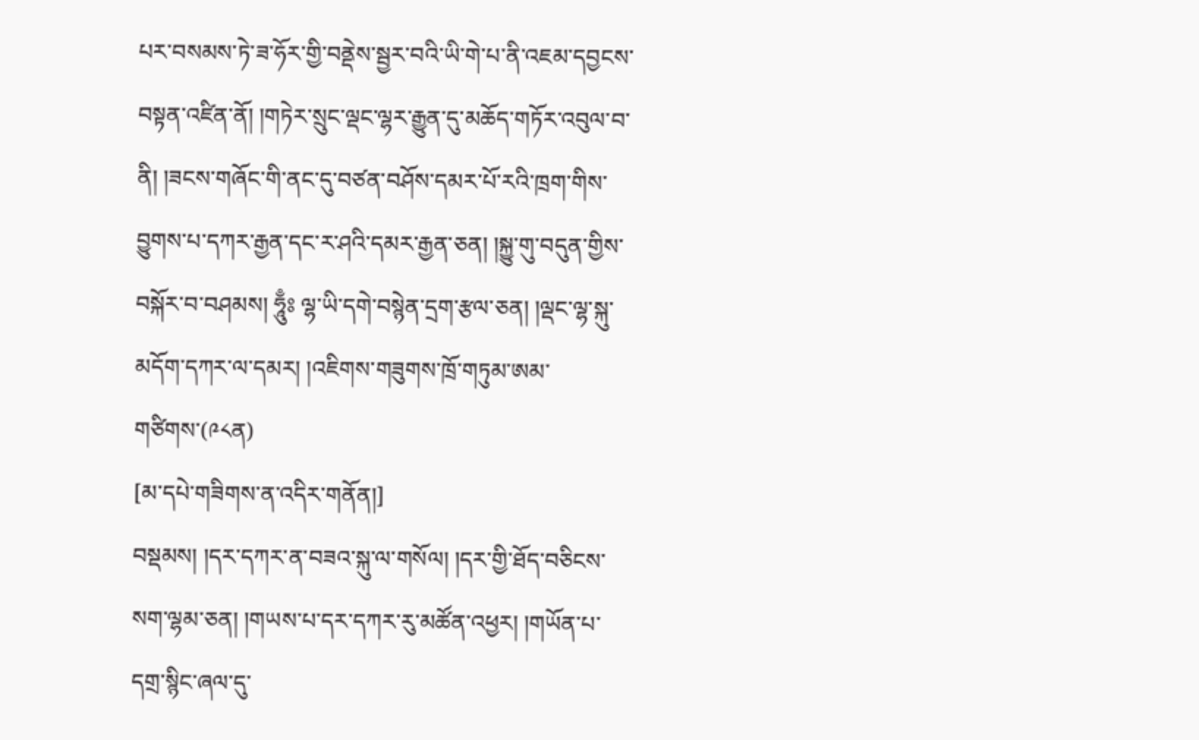པར་བསམས་ཏེ་ཟ་ཧོར་གྱི་བནྡེས་སྦྱར་བའི་ཡི་གེ་པ་ནི་འཇམ་དབྱངས་བསྟན་འཛིན་ནོ། །གཏེར་སྲུང་ལྡང་ལྷར་རྒྱུན་དུ་མཆོད་གཏོར་འབུལ་བ་ནི། །ཟངས་གཞོང་གི་ནང་དུ་བཙན་བཤོས་དམར་པོ་རའི་ཁྲག་གིས་བྱུགས་པ་དཀར་རྒྱན་དང་ར་ཤའི་དམར་རྒྱན་ཅན། །སྐྱུ་གུ་བདུན་གྱིས་བསྐོར་བ་བཤམས། ཧཱུྃཿ ལྷ་ཡི་དགེ་བསྙེན་དྲག་རྩལ་ཅན། །ལྡང་ལྷ་སྐུ་མདོག་དཀར་ལ་དམར། །འཇིགས་གཟུགས་ཁྲོ་གཏུམ་ཨམ་གཙིགས་(༩༨ན)
[མ་དཔེ་གཟིགས་ན་འདིར་གནོན།]
བསྡམས། །དར་དཀར་ན་བཟའ་སྐུ་ལ་གསོལ། །དར་གྱི་ཐོད་བཅིངས་སག་ལྷམ་ཅན། །གཡས་པ་དར་དཀར་རུ་མཚོན་འཕྱར། །གཡོན་པ་དགྲ་སྙིང་ཞལ་དུ་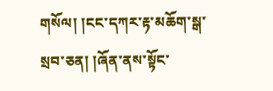གསོལ། །ངང་དཀར་རྟ་མཆོག་སྒ་སྲབ་ཅན། །ཞོན་ནས་སྟོང་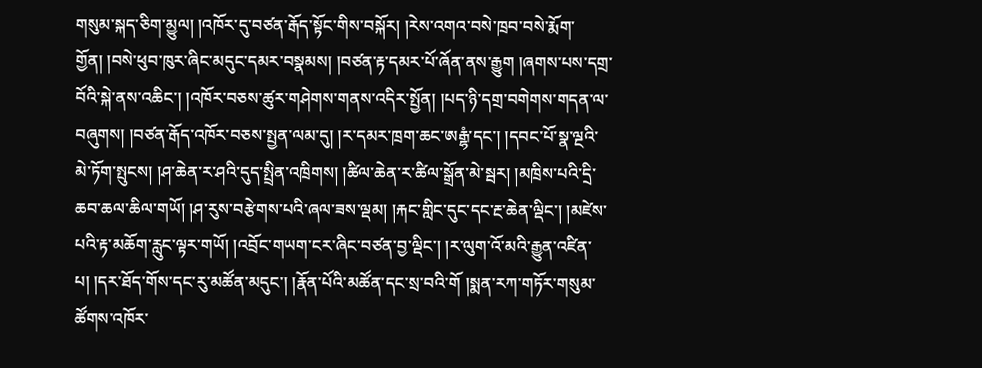གསུམ་སྐད་ཅིག་མྱུལ། །འཁོར་དུ་བཙན་རྒོད་སྟོང་གིས་བསྐོར། །རེས་འགའ་བསེ་ཁྲབ་བསེ་རྨོག་གྱོན། །བསེ་ཕུབ་ཁུར་ཞིང་མདུང་དམར་བསྣམས། །བཙན་རྟ་དམར་པོ་ཞོན་ནས་རྒྱུག །ཞགས་པས་དགྲ་བོའི་སྐེ་ནས་འཆིང་། །འཁོར་བཅས་ཚུར་གཤེགས་གནས་འདིར་སྤྱོན། །པད་ཉི་དགྲ་བགེགས་གདན་ལ་བཞུགས། །བཙན་རྒོད་འཁོར་བཅས་སྤྱན་ལམ་དུ། །ར་དམར་ཁྲག་ཆང་ཨརྒྷཾ་དང་། །དབང་པོ་སྣ་ལྔའི་མེ་ཏོག་སྤུངས། །ཤ་ཆེན་ར་ཤའི་དུད་སྤྲིན་འཁྲིགས། །ཚིལ་ཆེན་ར་ཚིལ་སྒྲོན་མེ་སྦར། །མཁྲིས་པའི་དྲི་ཆབ་ཆལ་ཆིལ་གཡོ། །ཤ་རུས་བརྩེགས་པའི་ཞལ་ཟས་ལྡམ། །རྐང་གླིང་དུང་དང་རྔ་ཆེན་ལྡིང་། །མཛེས་པའི་རྟ་མཆོག་རླུང་ལྟར་གཡོ། །འབྲོང་གཡག་ངར་ཞིང་བཙན་བྱ་ལྡིང་། །ར་ལུག་འོ་མའི་རྒྱུན་འཛིན་པ། །དར་ཐོད་གོས་དང་རུ་མཚོན་མདུང་། །རྣོན་པོའི་མཚོན་དང་སྲ་བའི་གོ །སྨན་རཀ་གཏོར་གསུམ་ཚོགས་འཁོར་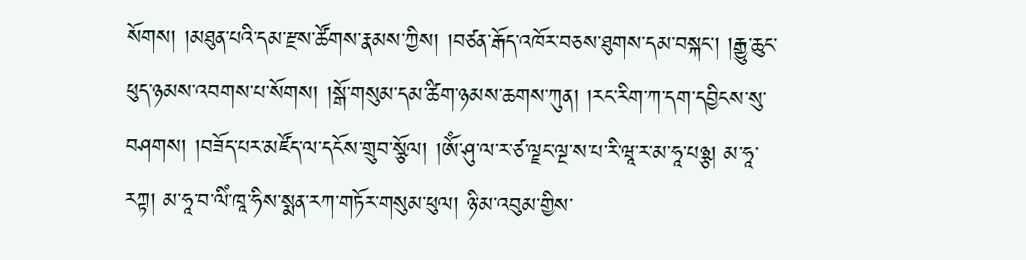སོགས། །མཐུན་པའི་དམ་རྫས་ཚོགས་རྣམས་ཀྱིས། །བཙན་རྒོད་འཁོར་བཅས་ཐུགས་དམ་བསྐང་། །རྒྱུ་ཆུང་ཕུད་ཉམས་འབགས་པ་སོགས། །སྒོ་གསུམ་དམ་ཚིག་ཉམས་ཆགས་ཀུན། །རང་རིག་ཀ་དག་དབྱིངས་སུ་བཤགས། །བཟོད་པར་མཛོད་ལ་དངོས་གྲུབ་སྩོལ། །ཨོཾ་ཤུ་ལ་ར་ཙ་ལྗང་ལྔ་ས་པ་རི་ཝཱ་ར་མ་ཧཱ་པཉྩ། མ་ཧཱ་རཀྟ། མ་ཧཱ་བ་ལིཾ་ཁཱ་ཧིས་སྨན་རཀ་གཏོར་གསུམ་ཕུལ། ཉི་མ་འབུམ་གྱིས་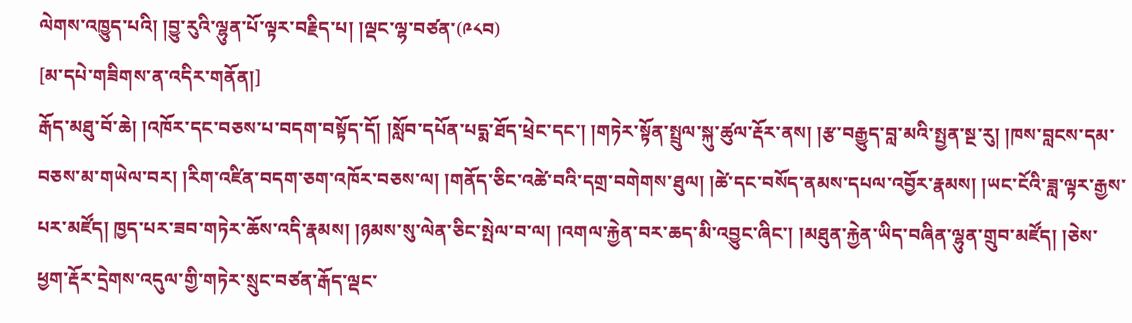ལེགས་འཁྱུད་པའི། །བྱུ་རུའི་ལྷུན་པོ་ལྟར་བརྗིད་པ། །ལྡང་ལྷ་བཙན་(༩༨བ)
[མ་དཔེ་གཟིགས་ན་འདིར་གནོན།]
རྒོད་མཐུ་བོ་ཆེ། །འཁོར་དང་བཅས་པ་བདག་བསྟོད་དོ། །སློབ་དཔོན་པདྨ་ཐོད་ཕྲེང་དང་། །གཏེར་སྟོན་སྤྲུལ་སྐུ་ཚུལ་རྡོར་ནས། །རྩ་བརྒྱུད་བླ་མའི་སྤྱན་སྔ་རུ། །ཁས་བླངས་དམ་བཅས་མ་གཡེལ་བར། །རིག་འཛིན་བདག་ཅག་འཁོར་བཅས་ལ། །གནོད་ཅིང་འཚེ་བའི་དགྲ་བགེགས་ཐུལ། །ཚེ་དང་བསོད་ནམས་དཔལ་འབྱོར་རྣམས། །ཡང་ངོའི་ཟླ་ལྟར་རྒྱས་པར་མཛོད། ཁྱད་པར་ཟབ་གཏེར་ཆོས་འདི་རྣམས། །ཉམས་སུ་ལེན་ཅིང་སྤེལ་བ་ལ། །འགལ་རྐྱེན་བར་ཆད་མི་འབྱུང་ཞིང་། །མཐུན་རྐྱེན་ཡིད་བཞིན་ལྷུན་གྲུབ་མཛོད། །ཅེས་ཕྱག་རྡོར་དྲེགས་འདུལ་གྱི་གཏེར་སྲུང་བཙན་རྒོད་ལྡང་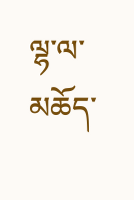ལྷ་ལ་མཆོད་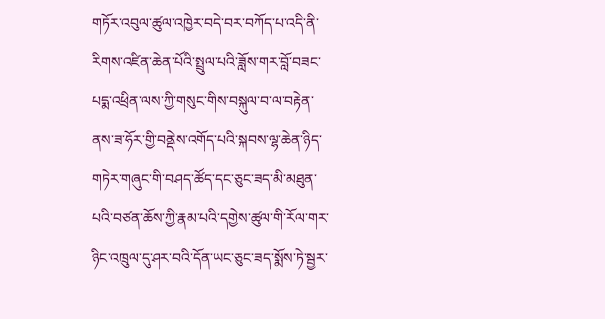གཏོར་འབུལ་ཚུལ་འཁྱེར་བདེ་བར་བཀོད་པ་འདི་ནི་རིགས་འཛིན་ཆེན་པོའི་སྤྲུལ་པའི་ཟློས་གར་བློ་བཟང་པདྨ་འཕྲིན་ལས་ཀྱི་གསུང་གིས་བསྐུལ་བ་ལ་བརྟེན་ནས་ཟ་ཧོར་གྱི་བནྡེས་འགོད་པའི་སྐབས་ལྷ་ཆེན་ཉིད་གཏེར་གཞུང་གི་བཤད་ཚོད་དང་ཅུང་ཟད་མི་མཐུན་པའི་བཙན་ཆོས་ཀྱི་རྣམ་པའི་དགྱེས་ཚུལ་གི་རོལ་གར་ཉིང་འཁྲུལ་དུ་ཤར་བའི་དོན་ཡང་ཅུང་ཟད་སྨོས་ཏེ་སྦྱར་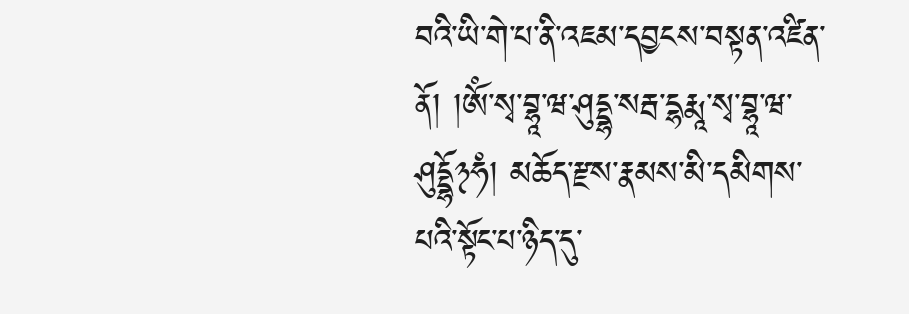བའི་ཡི་གེ་པ་ནི་འཇམ་དབྱངས་བསྟན་འཛིན་ནོ། །ཨོཾ་སྭ་བྷཱ་ཝ་ཤུདྡྷ་སརྦ་དྷརྨཱ་སྭ་བྷཱ་ཝ་ཤུདྡྷོ྅ཧཾ། མཆོད་རྫས་རྣམས་མི་དམིགས་པའི་སྟོང་པ་ཉིད་དུ་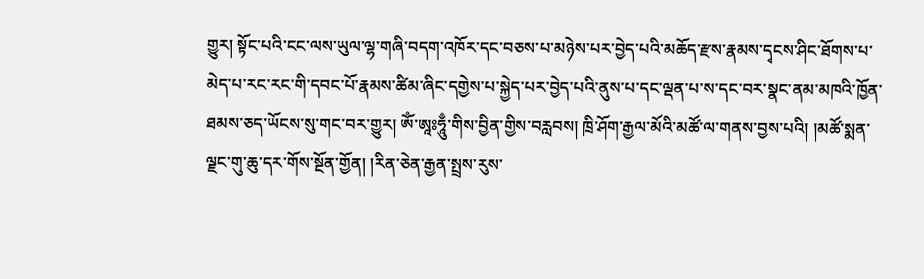གྱུར། སྟོང་པའི་ངང་ལས་ཡུལ་ལྷ་གཞི་བདག་འཁོར་དང་བཅས་པ་མཉེས་པར་བྱེད་པའི་མཆོད་རྫས་རྣམས་དྭངས་ཤིང་ཐོགས་པ་མེད་པ་རང་རང་གི་དབང་པོ་རྣམས་ཚིམ་ཞིང་དགྱེས་པ་སྐྱེད་པར་བྱེད་པའི་ནུས་པ་དང་ལྡན་པ་ས་དང་བར་སྣང་ནམ་མཁའི་ཁྱོན་ཐམས་ཅད་ཡོངས་སུ་གང་བར་གྱུར། ཨོཾ་ཨཱཿཧཱུྃ་གིས་བྱིན་གྱིས་བརླབས། ཁྲི་ཤོག་རྒྱལ་མོའི་མཚོ་ལ་གནས་བྱས་པའི། །མཚོ་སྨན་ལྗང་གུ་ཆུ་དར་གོས་སྔོན་གྱོན། །རིན་ཅེན་རྒྱན་སྤྲས་རུས་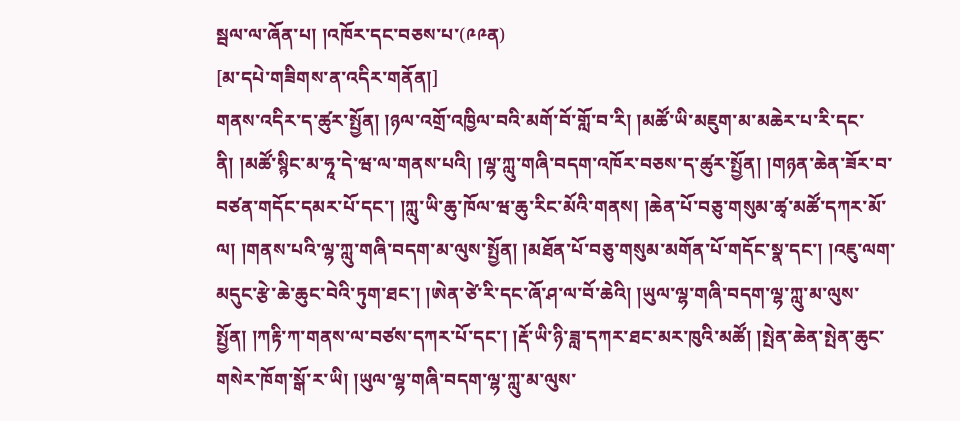སྦལ་ལ་ཞོན་པ། །འཁོར་དང་བཅས་པ་(༩༩ན)
[མ་དཔེ་གཟིགས་ན་འདིར་གནོན།]
གནས་འདིར་ད་ཚུར་སྤྱོན། །ཉལ་འགྲོ་འཁྱིལ་བའི་མགོ་བོ་གློ་བ་རི། །མཚོ་ཡི་མཇུག་མ་མཆེར་པ་རི་དང་ནི། །མཚོ་སྙིང་མ་ཧཱ་དེ་ཝ་ལ་གནས་པའི། །ལྷ་ཀླུ་གཞི་བདག་འཁོར་བཅས་ད་ཚུར་སྤྱོན། །གཉན་ཆེན་ཟོར་བ་བཙན་གདོང་དམར་པོ་དང་། །ཀླུ་ཡི་ཆུ་ཁོལ་ཝ་ཆུ་རིང་མོའི་གནས། །ཆེན་པོ་བཅུ་གསུམ་ཚྭ་མཚོ་དཀར་མོ་ལ། །གནས་པའི་ལྷ་ཀླུ་གཞི་བདག་མ་ལུས་སྤྱོན། །མཐོན་པོ་བཅུ་གསུམ་མགོན་པོ་གདོང་སྣ་དང་། །འཇུ་ལག་མདུང་རྩེ་ཆེ་ཆུང་བེའི་ཏུག་ཐང་། །ཨེན་ཙེ་རི་དང་ཞོ་ཤ་ལ་བོ་ཆེའི། །ཡུལ་ལྷ་གཞི་བདག་ལྷ་ཀླུ་མ་ལུས་སྤྱོན། །ཀརྟི་ཀ་གནས་ལ་བཙས་དཀར་པོ་དང་། །རྡོ་ཡི་ཉི་ཟླ་དཀར་ཐང་མར་ཁུའི་མཚོ། །སྤེན་ཆེན་སྤེན་ཆུང་གསེར་ཁོག་སྒོ་ར་ཡི། །ཡུལ་ལྷ་གཞི་བདག་ལྷ་ཀླུ་མ་ལུས་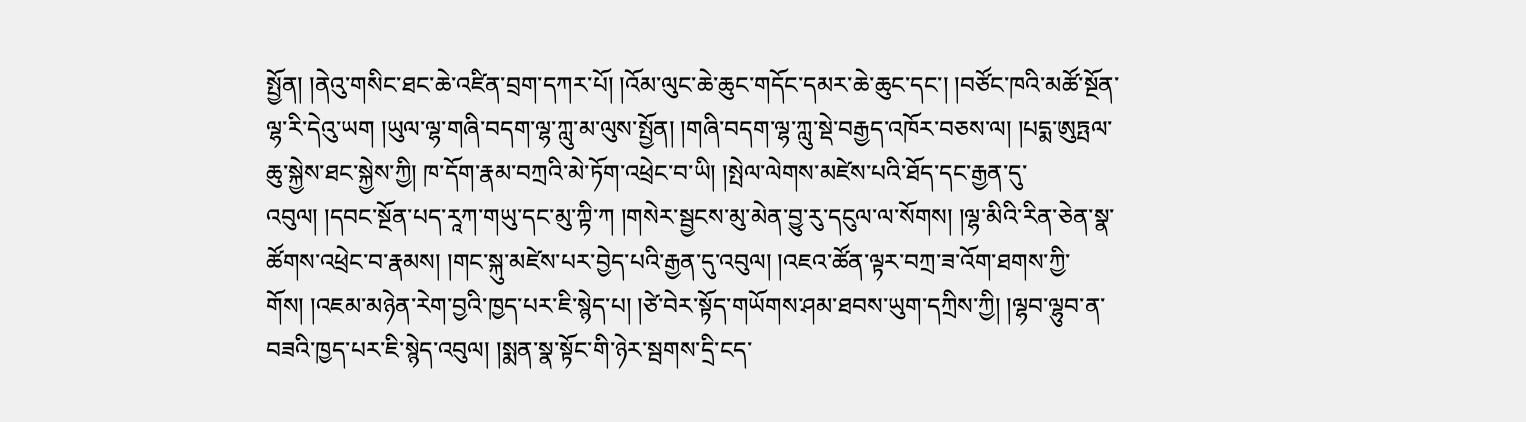སྤྱོན། །ནེའུ་གསིང་ཐང་ཆེ་འཛིན་བྲག་དཀར་པོ། །འོམ་ལུང་ཆེ་ཆུང་གདོང་དམར་ཆེ་ཆུང་དང་། །བཙོང་ཁའི་མཚོ་སྔོན་ལྷ་རི་དེའུ་ཡག །ཡུལ་ལྷ་གཞི་བདག་ལྷ་ཀླུ་མ་ལུས་སྤྱོན། །གཞི་བདག་ལྷ་ཀླུ་སྡེ་བརྒྱད་འཁོར་བཅས་ལ། །པདྨ་ཨུཏྤལ་ཆུ་སྐྱེས་ཐང་སྐྱེས་ཀྱི། ཁ་དོག་རྣམ་བཀྲའི་མེ་ཏོག་འཕྲེང་བ་ཡི། །སྤེལ་ལེགས་མཛེས་པའི་ཐོད་དང་རྒྱན་དུ་འབུལ། །དབང་སྔོན་པད་རཱཀ་གཡུ་དང་མུ་ཀྟི་ཀ །གསེར་སྦྱངས་མུ་མེན་བྱུ་རུ་དངུལ་ལ་སོགས། །ལྷ་མིའི་རིན་ཅེན་སྣ་ཚོགས་འཕྲེང་བ་རྣམས། །གང་སྐུ་མཛེས་པར་བྱེད་པའི་རྒྱན་དུ་འབུལ། །འཇའ་ཚོན་ལྟར་བཀྲ་ཟ་འོག་ཐགས་ཀྱི་གོས། །འཇམ་མཉེན་རེག་བྱའི་ཁྱད་པར་ཇི་སྙེད་པ། །ཙེ་བེར་སྟོད་གཡོགས་ཤམ་ཐབས་ཡུག་དཀྲིས་ཀྱི། །ལྷབ་ལྷུབ་ན་བཟའི་ཁྱད་པར་ཇི་སྙེད་འབུལ། །སྨན་སྣ་སྟོང་གི་ཉེར་སྦགས་དྲི་ངད་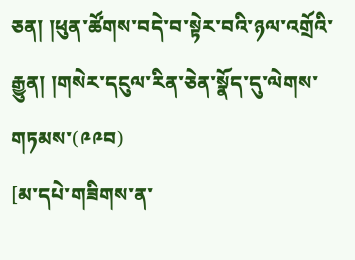ཅན། །ཕུན་ཚོགས་བདེ་བ་སྟེར་བའི་ཉལ་འགྲོའི་རྒྱུན། །གསེར་དངུལ་རིན་ཅེན་སྣོད་དུ་ལེགས་གཏམས་(༩༩བ)
[མ་དཔེ་གཟིགས་ན་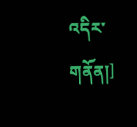འདིར་གནོན།]